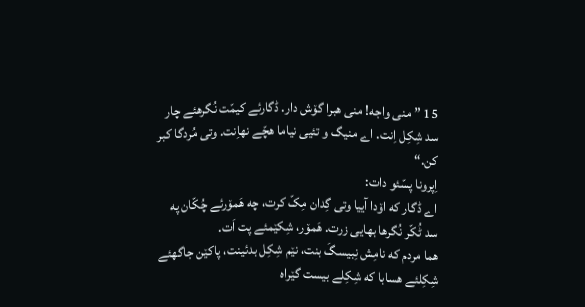15 ”منی واجه! منی هبرا گۆش دار. ڈگارئے کیمّت نُگرهئے چار سد شِکِل اِنت. اے منیگ و تئیی نیاما هچّے نهاِنت. وتی مُردگا کبر کن.“
اِپرونا پسّئو دات:
اے ڈگار که اۆدا آییا وتی گِدان مِکّ کرت، چه هَمۆرئے چُکّان په سد ٹُکّر نُگرها بهایی زرت. هَمۆر، شِکێمئے پت اَت.
هما مردم که نامِش نِبیسگَ بنت، نێم شِکِل بدئینت، پاکێن جاگهئے شِکِلئے هسابا که شِکِلے بیست گێراه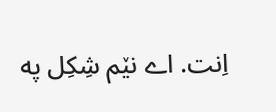اِنت. اے نێم شِکِل په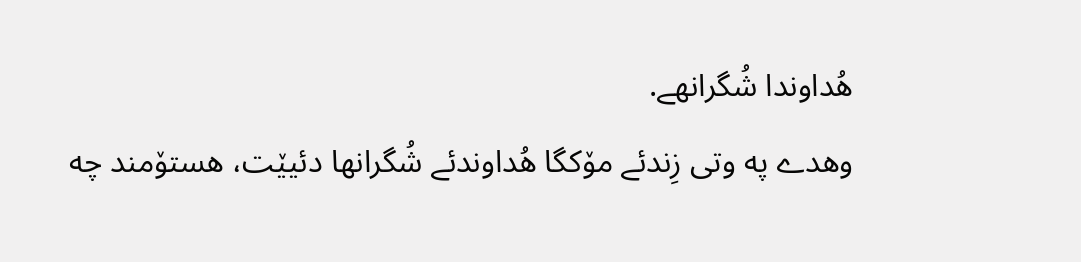هُداوندا شُگرانهے.
وهدے په وتی زِندئے مۆکگا هُداوندئے شُگرانها دئیێت، هستۆمند چه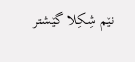نێم شِکِلا گێشتر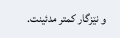و نێزگار کمتر مدئینت.